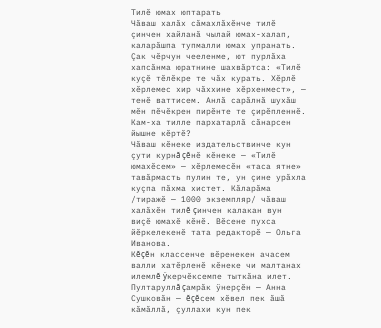Тилĕ юмах юптарать
Чăваш халăх сăмахлăхĕнче тилĕ çинчен хайланă чылай юмах-халап, каларăшпа тупмалли юмах упранать. Çак чĕрчун чееленме, ют пурлăха хапсăнма юратнине шахвăртса: «Тилĕ куçĕ тĕлĕкре те чăх курать. Хĕрлĕ хĕрлемес хир чăххине хĕрхенмест», — тенĕ ваттисем. Анлă сарăлнă шухăш мĕн пĕчĕкрен пирĕнте те çирĕпленнĕ. Кам-ха тилле пархатарлă сăнарсен йышне кĕртĕ?
Чăваш кĕнеке издательствинче кун çути курнă çĕнĕ кĕнеке — «Тилĕ юмахĕсем» — хĕрлемесĕн «таса ятне» тавăрмасть пулин те, ун çине урăхла куçпа пăхма хистет. Кăларăма /тиражĕ — 1000 экземпляр/ чăваш халăхĕн тилĕ çинчен калакан вун виçĕ юмахĕ кĕнĕ. Вĕсене пухса йĕркелекенĕ тата редакторĕ — Ольга Иванова.
Кĕçĕн классенче вĕренекен ачасем валли хатĕрленĕ кĕнеке чи малтанах илемлĕ ÿкерчĕксемпе тыткăна илет. Пултаруллă çамрăк ÿнерçĕн — Анна Сушковăн — ĕçĕсем хĕвел пек ăшă кăмăллă, çуллахи кун пек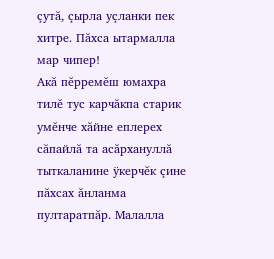çутă, çырла уçланки пек хитре. Пăхса ытармалла мар чипер!
Акă пĕрремĕш юмахра тилĕ тус карчăкпа старик умĕнче хăйне еплерех сăпайлă та асăрхануллă тыткаланине ÿкерчĕк çине пăхсах ăнланма пултаратпăр. Малалла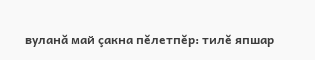вуланă май çакна пĕлетпĕр: тилĕ япшар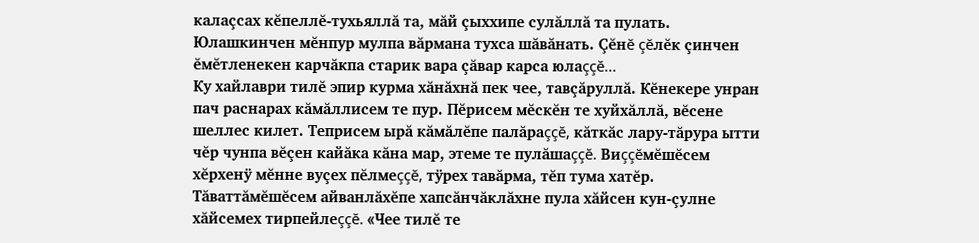калаçсах кĕпеллĕ-тухьяллă та, мăй çыххипе сулăллă та пулать. Юлашкинчен мĕнпур мулпа вăрмана тухса шăвăнать. Çĕнĕ çĕлĕк çинчен ĕмĕтленекен карчăкпа старик вара çăвар карса юлаççĕ...
Ку хайлаври тилĕ эпир курма хăнăхнă пек чее, тавçăруллă. Кĕнекере унран пач раснарах кăмăллисем те пур. Пĕрисем мĕскĕн те хуйхăллă, вĕсене шеллес килет. Теприсем ырă кăмăлĕпе палăраççĕ, кăткăс лару-тăрура ытти чĕр чунпа вĕçен кайăка кăна мар, этеме те пулăшаççĕ. Виççĕмĕшĕсем хĕрхенÿ мĕнне вуçех пĕлмеççĕ, тÿрех тавăрма, тĕп тума хатĕр. Тăваттăмĕшĕсем айванлăхĕпе хапсăнчăклăхне пула хăйсен кун-çулне хăйсемех тирпейлеççĕ. «Чее тилĕ те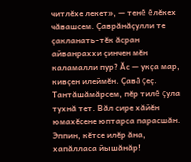читлĕхе лекет», — тенĕ ĕлĕкех чăвашсем. Çаврăнăçулли те çакланать-тĕк ăсран айванраххи çинчен мĕн каламалли пур? Ăс — укçа мар, кивçен илеймĕн. Çавă çеç.
Тантăшăмăрсем, пĕр тилĕ çула тухнă тет. Вăл сире хăйĕн юмахĕсене юптарса парасшăн. Эппин, кĕтсе илĕр ăна, хапăлласа йышăнăр!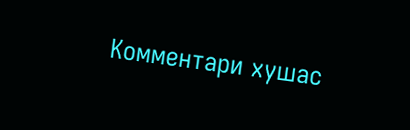Комментари хушас